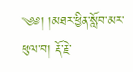༄༅། །མཐར་ཕྱིན་སློབ་མར་ཕུལ་བ། རྡོ་རྗེ་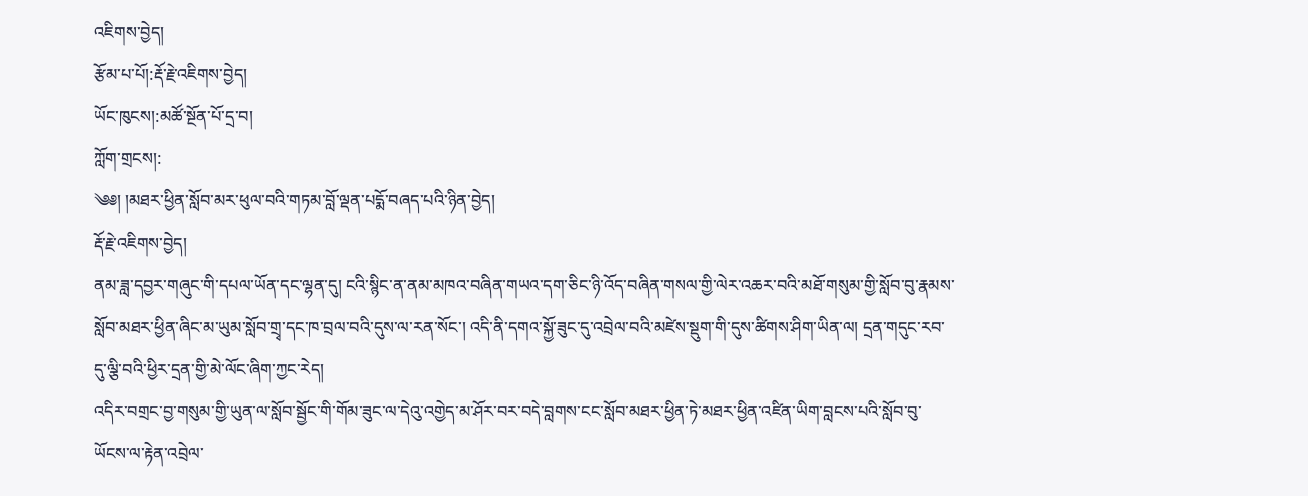འཇིགས་བྱེད།
རྩོམ་པ་པོ།:རྡོ་རྗེ་འཇིགས་བྱེད།
ཡོང་ཁུངས།:མཚོ་སྔོན་པོ་དྲ་བ།
ཀློག་གྲངས།:
༄༅། །མཐར་ཕྱིན་སློབ་མར་ཕུལ་བའི་གཏམ་བློ་ལྡན་པདྨོ་བཞད་པའི་ཉིན་བྱེད།
རྡོ་རྗེ་འཇིགས་བྱེད།
ནམ་ཟླ་དབྱར་གཞུང་གི་དཔལ་ཡོན་དང་ལྷན་དུ། ངའི་སྙིང་ན་ནམ་མཁའ་བཞིན་གཡའ་དག་ཅིང་ཉི་འོད་བཞིན་གསལ་གྱི་ལེར་འཆར་བའི་མཐོ་གསུམ་གྱི་སློབ་བུ་རྣམས་སློབ་མཐར་ཕྱིན་ཞིང་མ་ཡུམ་སློབ་གྲྭ་དང་ཁ་བྲལ་བའི་དུས་ལ་རན་སོང་། འདི་ནི་དགའ་སྐྱོ་ཟུང་དུ་འབྲེལ་བའི་མཛེས་སྡུག་གི་དུས་ཚིགས་ཤིག་ཡིན་ལ། དྲན་གདུང་རབ་དུ་ལྕི་བའི་ཕྱིར་དྲན་གྱི་མེ་ལོང་ཞིག་ཀྱང་རེད།
འདིར་བགྲང་བྱ་གསུམ་གྱི་ཡུན་ལ་སློབ་སྦྱོང་གི་གོམ་ཟུང་ལ་དེའུ་འགྱེད་མ་ཤོར་བར་བདེ་བླགས་ངང་སློབ་མཐར་ཕྱིན་ཏེ་མཐར་ཕྱིན་འཛིན་ཡིག་བླངས་པའི་སློབ་བུ་ཡོངས་ལ་རྟེན་འབྲེལ་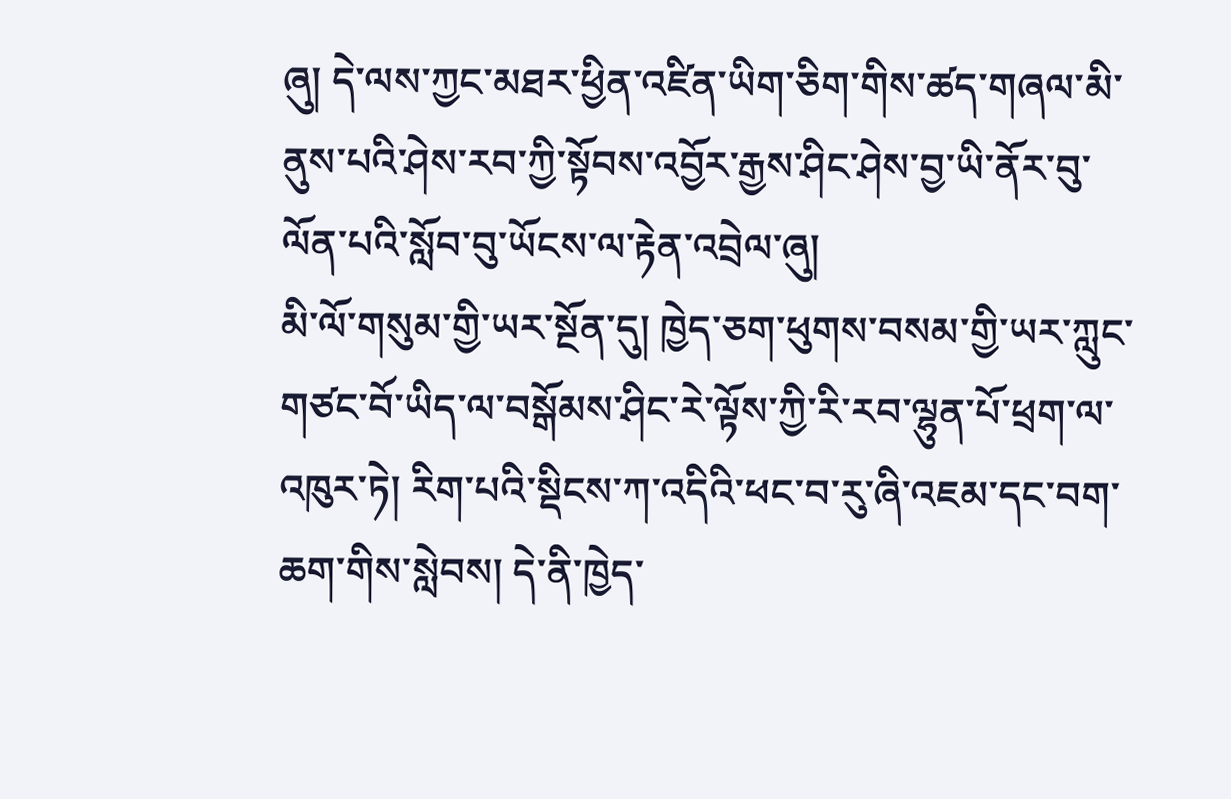ཞུ། དེ་ལས་ཀྱང་མཐར་ཕྱིན་འཛིན་ཡིག་ཅིག་གིས་ཚད་གཞལ་མི་ནུས་པའི་ཤེས་རབ་ཀྱི་སྟོབས་འབྱོར་རྒྱས་ཤིང་ཤེས་བྱ་ཡི་ནོར་བུ་ལོན་པའི་སློབ་བུ་ཡོངས་ལ་རྟེན་འབྲེལ་ཞུ།
མི་ལོ་གསུམ་གྱི་ཡར་སྔོན་དུ། ཁྱེད་ཅག་ཕུགས་བསམ་གྱི་ཡར་ཀླུང་གཙང་བོ་ཡིད་ལ་བསྒོམས་ཤིང་རེ་ལྟོས་ཀྱི་རི་རབ་ལྷུན་པོ་ཕྲག་ལ་འཁུར་ཏེ། རིག་པའི་སྡིངས་ཀ་འདིའི་ཕང་བ་རུ་ཞི་འཇམ་དང་བག་ཆག་གིས་སླེབས། དེ་ནི་ཁྱེད་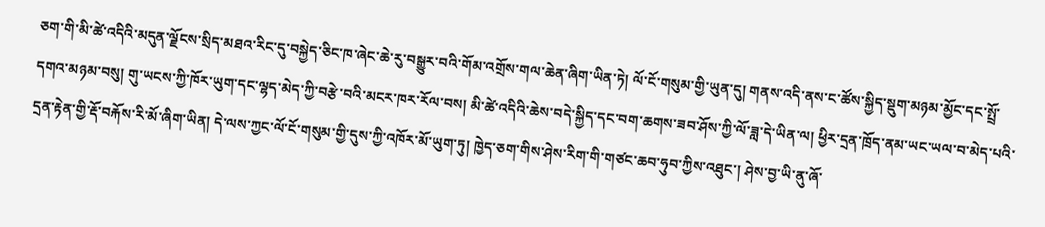ཅག་གི་མི་ཚེ་འདིའི་མདུན་ལྗོངས་སྲིད་མཐའ་རིང་དུ་བསྐྱེད་ཅིང་ཁ་ཞེང་ཆེ་རུ་བསྒྱུར་བའི་གོམ་འགྲོས་གལ་ཆེན་ཞིག་ཡིན་ཏེ། ལོ་ངོ་གསུམ་གྱི་ཡུན་དུ། གནས་འདི་ནས་ང་ཚོས་སྐྱིད་སྡུག་མཉམ་མྱོང་དང་སྤྲོ་དགའ་མཉམ་བསུ། གུ་ཡངས་ཀྱི་ཁོར་ཡུག་དང་ལྷད་མེད་ཀྱི་བརྩེ་བའི་མངར་ཁར་རོལ་བས། མི་ཚེ་འདིའི་ཆེས་བདེ་སྐྱིད་དང་བག་ཆགས་ཟབ་ཤོས་ཀྱི་ལོ་ཟླ་དེ་ཡིན་ལ། ཕྱིར་དྲན་ཁྲོད་ནམ་ཡང་ཡལ་བ་མེད་པའི་དྲན་རྟེན་གྱི་རྡོ་བརྐོས་རི་མོ་ཞིག་ཡིན། དེ་ལས་ཀྱང་ལོ་ངོ་གསུམ་གྱི་དུས་ཀྱི་འཁོར་མོ་ཡུག་ཏུ། ཁྱེད་ཅག་གིས་ཤེས་རིག་གི་གཙང་ཆབ་ཧུབ་ཀྱིས་འཐུང་། ཤེས་བྱ་ཡི་ནུ་ཞོ་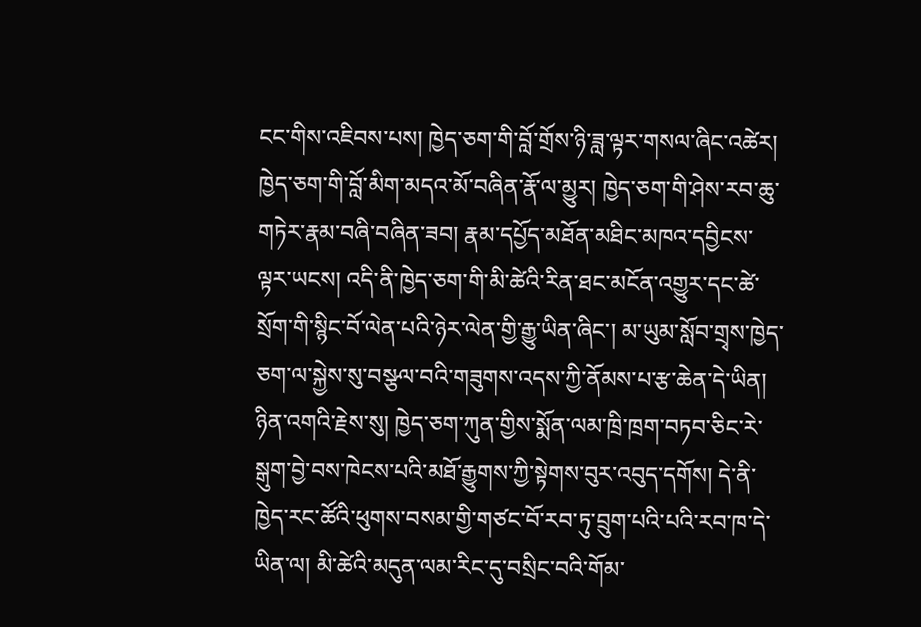ངང་གིས་འཇིབས་པས། ཁྱེད་ཅག་གི་བློ་གྲོས་ཉི་ཟླ་ལྟར་གསལ་ཞིང་འཚེར། ཁྱེད་ཅག་གི་བློ་མིག་མདའ་མོ་བཞིན་རྣོ་ལ་མྱུར། ཁྱེད་ཅག་གི་ཤེས་རབ་ཆུ་གཏེར་རྣམ་བཞི་བཞིན་ཟབ། རྣམ་དཔྱོད་མཐོན་མཐིང་མཁའ་དབྱིངས་ལྟར་ཡངས། འདི་ནི་ཁྱེད་ཅག་གི་མི་ཚེའི་རིན་ཐང་མངོན་འགྱུར་དང་ཚེ་སྲོག་གི་སྙིང་བོ་ལེན་པའི་ཉེར་ལེན་གྱི་རྒྱུ་ཡིན་ཞིང་། མ་ཡུམ་སློབ་གྲྭས་ཁྱེད་ཅག་ལ་སྐྱེས་སུ་བསྩལ་བའི་གཟུགས་འདས་ཀྱི་ནོམས་པ་རྩ་ཆེན་དེ་ཡིན།
ཉིན་འགའི་རྗེས་སུ། ཁྱེད་ཅག་ཀུན་གྱིས་སྨོན་ལམ་ཁྲི་ཁྲག་བཏབ་ཅིང་རེ་སྒུག་བྱེ་བས་ཁེངས་པའི་མཐོ་རྒྱུགས་ཀྱི་སྟེགས་བུར་འབུད་དགོས། དེ་ནི་ཁྱེད་རང་ཚོའི་ཕུགས་བསམ་གྱི་གཙང་བོ་རབ་ཏུ་བྲུག་པའི་པའི་རབ་ཁ་དེ་ཡིན་ལ། མི་ཚེའི་མདུན་ལམ་རིང་དུ་བསྲིང་བའི་གོམ་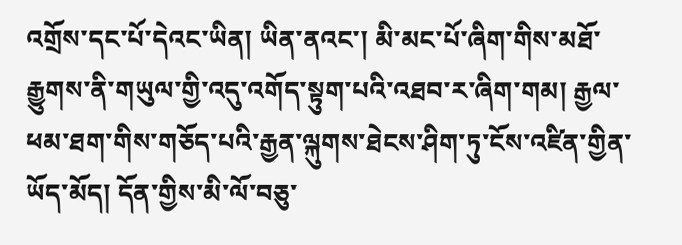འགྲོས་དང་པོ་དེའང་ཡིན། ཡིན་ནའང་། མི་མང་པོ་ཞིག་གིས་མཐོ་རྒྱུགས་ནི་གཡུལ་གྱི་འདུ་འགོད་སྟུག་པའི་འཐབ་ར་ཞིག་གམ། རྒྱལ་ཕམ་ཐག་གིས་གཅོད་པའི་རྒྱན་ལྐུགས་ཐེངས་ཤིག་ཏུ་ངོས་འཛིན་གྱིན་ཡོད་མོད། དོན་གྱིས་མི་ལོ་བཅུ་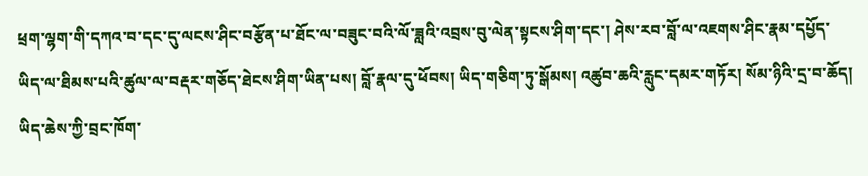ཕྲག་ལྷག་གི་དཀའ་བ་དང་དུ་ལངས་ཤིང་བརྩོན་པ་ཐོང་ལ་བཟུང་བའི་ལོ་ཟླའི་འབྲས་བུ་ལེན་སྟངས་ཤིག་དང་། ཤེས་རབ་བློ་ལ་འཇགས་ཤིང་རྣམ་དཔྱོད་ཡིད་ལ་ཐིམས་པའི་ཚུལ་ལ་བརྡར་གཅོད་ཐེངས་ཤིག་ཡིན་པས། བློ་རྣལ་དུ་ཕོབས། ཡིད་གཅིག་ཏུ་སྒོམས། འཚུབ་ཆའི་རླུང་དམར་གཏོར། སོམ་ཉིའི་དྲ་བ་ཆོད། ཡིད་ཆེས་ཀྱི་བྲང་ཁོག་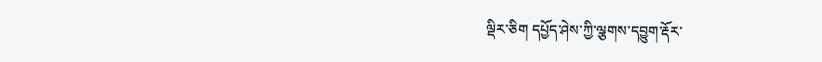ལྡིར་ཅིག དཔྱོད་ཤེས་ཀྱི་ལྕགས་དབྱུག་རྡོར་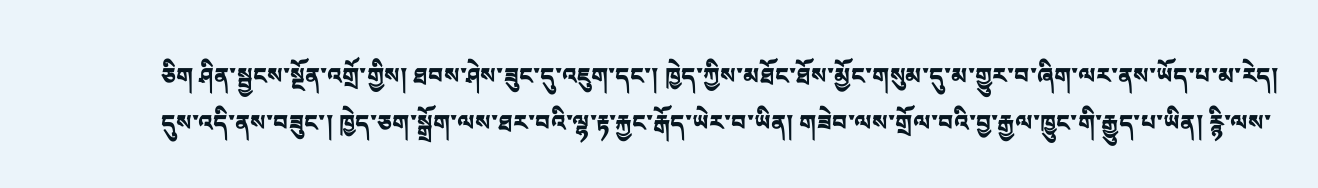ཅིག ཤིན་སྦྱངས་སྔོན་འགྲོ་གྱིས། ཐབས་ཤེས་ཟུང་དུ་འཇུག་དང་། ཁྱེད་ཀྱིས་མཐོང་ཐོས་མྱོང་གསུམ་དུ་མ་གྱུར་བ་ཞིག་ལར་ནས་ཡོད་པ་མ་རེད།
དུས་འདི་ནས་བཟུང་། ཁྱེད་ཅག་སྒྲོག་ལས་ཐར་བའི་ལྷ་རྟ་རྐྱང་རྒོད་ཡེར་བ་ཡིན། གཟེབ་ལས་གྲོལ་བའི་བྱ་རྒྱལ་ཁྱུང་གི་རྒྱུད་པ་ཡིན། རྙི་ལས་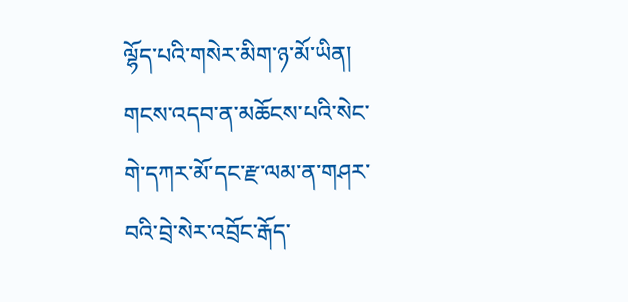ལྷོད་པའི་གསེར་མིག་ཉ་མོ་ཡིན། གངས་འདབ་ན་མཆོངས་པའི་སེང་གེ་དཀར་མོ་དང་རྫ་ལམ་ན་གཤར་བའི་བྲེ་སེར་འབྲོང་རྒོད་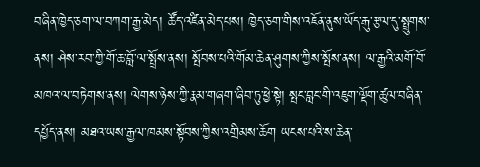བཞིན་ཁྱེད་ཅག་ལ་བཀག་རྒྱ་མེད། ཚོད་འཛིན་མེད་པས། ཁྱེད་ཅག་གིས་འཇོན་ནུས་ཡོད་རྒུ་རྩལ་དུ་སྤྲུགས་ནས། ཤེས་རབ་ཀྱི་གོ་ཆ་བློ་ལ་སྤྲོས་ནས། སྤོབས་པའི་གོམ་ཆེན་ཤུགས་ཀྱིས་སྤོས་ནས། ལ་རྒྱའི་མགོ་བོ་མཁའ་ལ་བཏེགས་ནས། ལེགས་ཉེས་ཀྱི་རྣམ་གཞག་ཞིབ་ཏུ་ཕྱེ་སྟེ། སྤང་བླང་གི་འཇུག་ལྡོག་ཚུལ་བཞིན་དཔྱོད་ནས། མཐའ་ཡས་རྒྱལ་ཁམས་སྟོབས་ཀྱིས་འགྲིམས་ཆོག ཡངས་པའི་ས་ཆེན་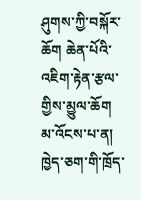ཤུགས་ཀྱི་བསྐོར་ཆོག ཆེན་པོའི་འཇིག་རྟེན་རྩལ་གྱིས་མྱུལ་ཆོག
མ་འོངས་པ་ན། ཁྱེད་ཅག་གི་ཁྲོད་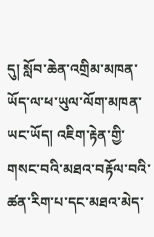དུ། སློབ་ཆེན་འགྲིམ་མཁན་ཡོད་ལ་ཕ་ཡུལ་ལོག་མཁན་ཡང་ཡོད། འཇིག་རྟེན་གྱི་གསང་བའི་མཐའ་བརྟོལ་བའི་ཚན་རིག་པ་དང་མཐའ་མེད་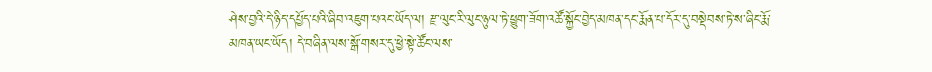ཤེས་བྱའི་དེ་ཉིད་དཔྱོད་པའི་ཞིབ་འཇུག་པའང་ཡོད་ལ། རྫ་ལུང་རི་ལུང་ཉུལ་ཏེ་ཕྱུག་ཟོག་འཚོ་སྐྱོང་བྱེད་མཁན་དང་རྨོན་པ་དོར་དུ་བསྡེབས་ཏེ་ས་ཞིང་རྨོ་མཁན་ཡང་ཡོད། དེ་བཞིན་ལས་སྒོ་གསར་དུ་ཕྱེ་སྟེ་ཚོང་ལས་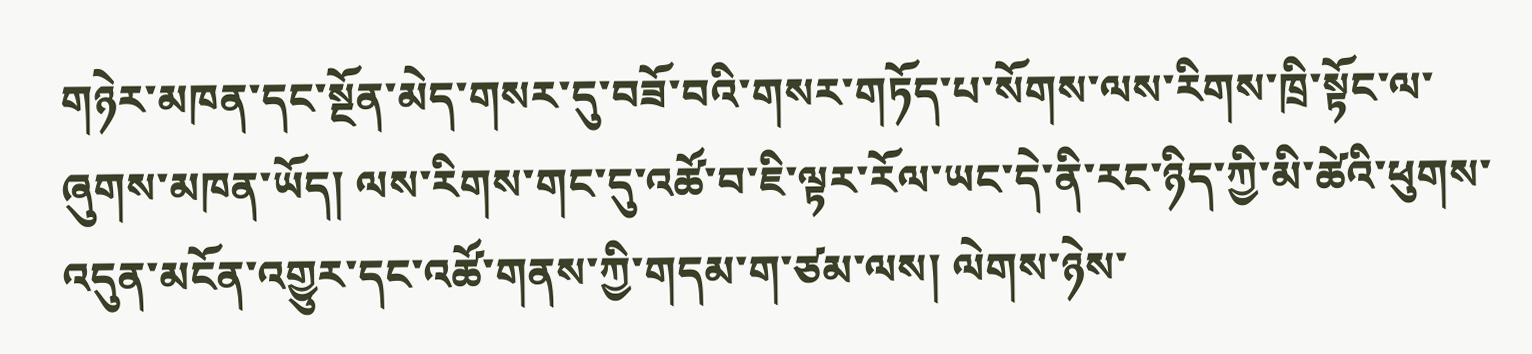གཉེར་མཁན་དང་སྔོན་མེད་གསར་དུ་བཟོ་བའི་གསར་གཏོད་པ་སོགས་ལས་རིགས་ཁྲི་སྟོང་ལ་ཞུགས་མཁན་ཡོད། ལས་རིགས་གང་དུ་འཚོ་བ་ཇི་ལྟར་རོལ་ཡང་དེ་ནི་རང་ཉིད་ཀྱི་མི་ཚེའི་ཕུགས་འདུན་མངོན་འགྱུར་དང་འཚོ་གནས་ཀྱི་གདམ་ག་ཙམ་ལས། ལེགས་ཉེས་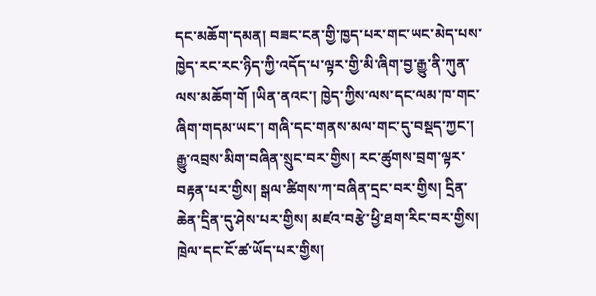དང་མཆོག་དམན། བཟང་ངན་གྱི་ཁྱད་པར་གང་ཡང་མེད་པས་ཁྱེད་རང་རང་ཉིད་ཀྱི་འདོད་པ་ལྟར་གྱི་མི་ཞིག་བྱ་རྒྱུ་ནི་ཀུན་ལས་མཆོག་གོ །ཡིན་ནའང་། ཁྱེད་ཀྱིས་ལས་དང་ལམ་ཁ་གང་ཞིག་གདམ་ཡང་། གཞི་དང་གནས་མལ་གང་དུ་བསྡད་ཀྱང་། རྒྱུ་འབྲས་མིག་བཞིན་སྲུང་བར་གྱིས། རང་ཚུགས་བྲག་ལྟར་བརྟན་པར་གྱིས། སྒལ་ཚིགས་ཀ་བཞིན་དྲང་བར་གྱིས། དྲིན་ཆེན་དྲིན་དུ་ཤེས་པར་གྱིས། མཛའ་བརྩེ་ཕྱི་ཐག་རིང་བར་གྱིས། ཁྲེལ་དང་ངོ་ཚ་ཡོད་པར་གྱིས།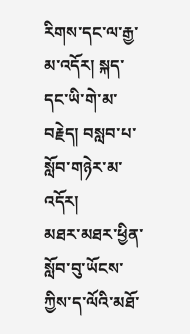རིགས་དང་ལ་རྒྱ་མ་འདོར། སྐད་དང་ཡི་གེ་མ་བརྗེད། བསླབ་པ་སློབ་གཉེར་མ་འདོར།
མཐར་མཐར་ཕྱིན་སློབ་བུ་ཡོངས་ཀྱིས་ད་ལོའི་མཐོ་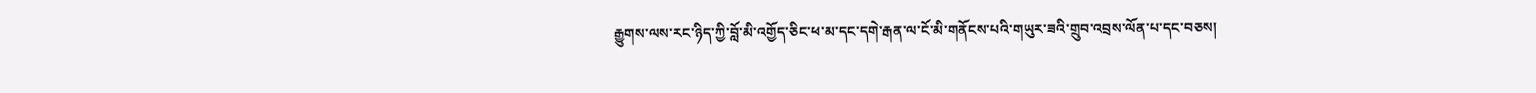རྒྱུགས་ལས་རང་ཉིད་ཀྱི་བློ་མི་འགྱོད་ཅིང་ཕ་མ་དང་དགེ་རྒན་ལ་ངོ་མི་གནོངས་པའི་གཡུར་ཟའི་གྲུབ་འབྲས་ལོན་པ་དང་བཅས།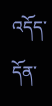འདོད་དོན་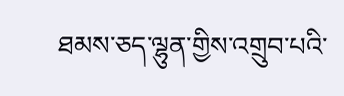ཐམས་ཅད་ལྷུན་གྱིས་འགྲུབ་པའི་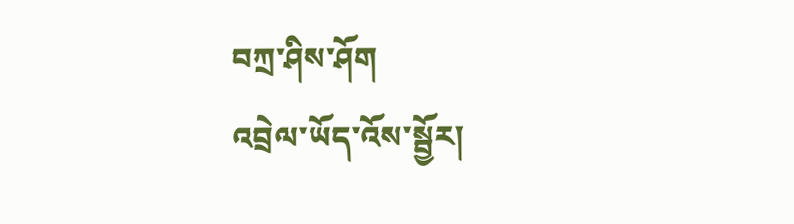བཀྲ་ཤིས་ཤོག
འབྲེལ་ཡོད་འོས་སྦྱོར།